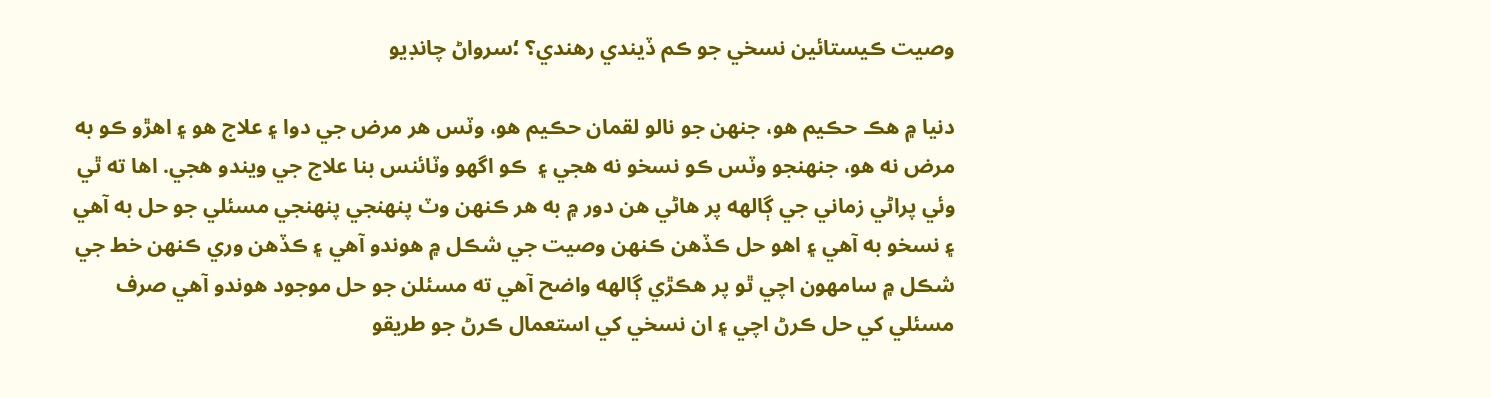وصيت ڪيستائين نسخي جو ڪم ڏيندي رهندي؟ ؛سرواڻ چانڊيو

دنيا ۾ هڪ حڪيم هو، جنهن جو نالو لقمان حڪيم هو، وٽس هر مرض جي دوا ۽ علاج هو ۽ اهڙو ڪو به مرض نه هو، جنهنجو وٽس ڪو نسخو نه هجي ۽  ڪو اگهو وٽائنس بنا علاج جي ويندو هجي. اها ته ٿي وئي پراڻي زماني جي ڳالهه پر هاڻي هن دور ۾ به هر ڪنهن وٽ پنهنجي پنهنجي مسئلي جو حل به آهي ۽ نسخو به آهي ۽ اهو حل ڪڏهن ڪنهن وصيت جي شڪل ۾ هوندو آهي ۽ ڪڏهن وري ڪنهن خط جي شڪل ۾ سامهون اچي ٿو پر هڪڙي ڳالهه واضح آهي ته مسئلن جو حل موجود هوندو آهي صرف مسئلي کي حل ڪرڻ اچي ۽ ان نسخي کي استعمال ڪرڻ جو طريقو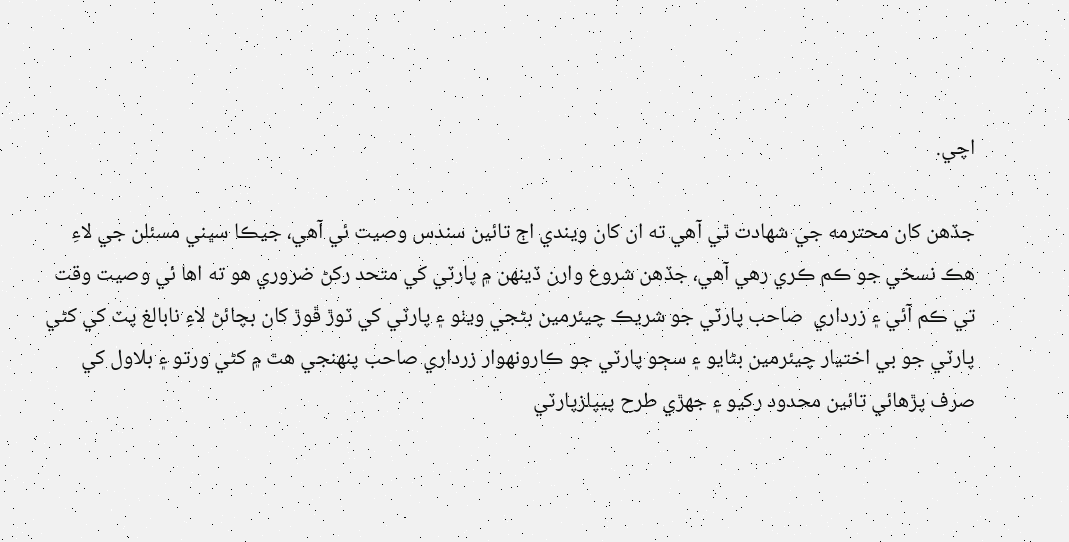اچي.

جڏهن کان محترمه جي شهادت ٿي آهي ته ان کان ويندي اڄ تائين سندس وصيت ئي آهي، جيڪا سڀني مسئلن جي لاءِ هڪ نسخي جو ڪم ڪري رهي آهي، جڏهن شروع وارن ڏينهن ۾ پارٽي کي متحد رکڻ ضروري هو ته اها ئي وصيت وقت تي ڪم آئي ۽ زرداري  صاحب پارٽي جو شريڪ چيئرمين بڻجي ويٺو ۽ پارٽي کي ٽوڙ ڦوڙ کان بچائڻ لاءِ نابالغ پٽ کي کڻي پارٽي جو بي اختيار چيئرمين بڻايو ۽ سڄو پارٽي جو ڪارونهوار زرداري صاحب پنهنجي هٿ ۾ کڻي ورتو ۽ بلاول کي صرف پڙهائي تائين محدود رکيو ۽ جهڙي طرح پيپلزپارٽي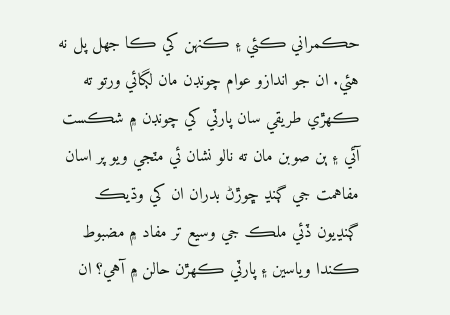حڪمراني ڪئي ۽ ڪنهن کي ڪا جهل پل نه هئي. ان جو اندازو عوام چونڊن مان لڳائي ورتو ته ڪهڙي طريقي سان پارٽي کي چونڊن ۾ شڪست آئي ۽ ٻن صوبن مان ته نالو نشان ئي مٽجي ويو پر اسان مفاهمت جي ڳنڍ ڇوڙڻ بدران ان کي وڌيڪ ڳنڍيون ڏئي ملڪ جي وسيع تر مفاد ۾ مضبوط ڪندا وياسين ۽ پارٽي ڪهڙن حالن ۾ آهي؟ ان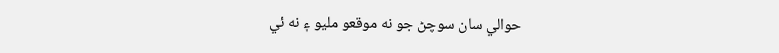حوالي سان سوچڻ جو نه موقعو مليو ۽ نه ئي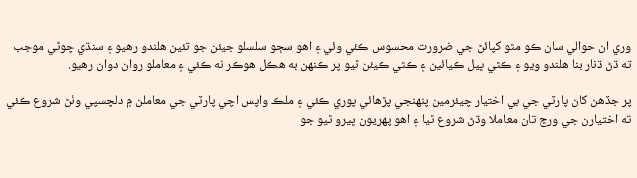وري ان حوالي سان ڪو مٿو کپائڻ جي ضرورت محسوس ڪئي وئي ۽ اهو سڄو سلسلو جيئن جو تئين هلندو رهيو ۽ سنڌي چوڻي موجب ته ڌڻ ڌنار بنا هلندو ويو ۽ ڪٿي ڀيل ڪيائين ۽ ڪٿي ڪيئن ٿيو پر ڪنهن به هڪل هوڪر نه ڪئي ۽ معاملو روان دوان رهيو.

پر جڏهن کان پارٽي جي بي اختيار چيئرمين پنهنجي پڙهائي پوري ڪئي ۽ ملڪ واپس اچي پارٽي جي معاملن ۾ دلچسپي وٺڻ شروع ڪئي ته اختيارن جي ورڇ تان معاملا وڌڻ شروع ٿيا ۽ اهو پهريون ڀيرو ٿيو جو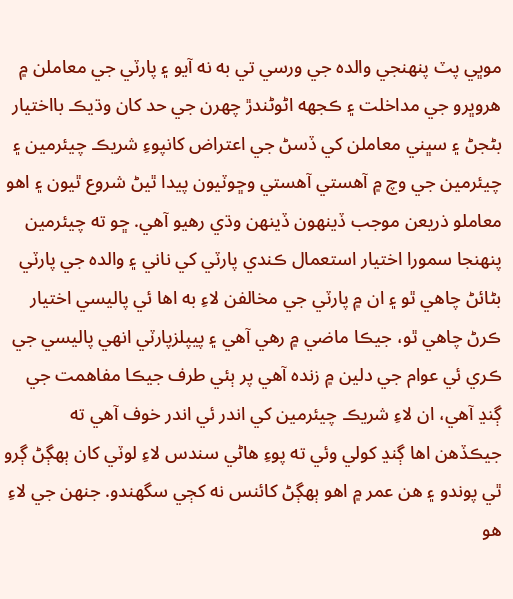موڀي پٽ پنهنجي والده جي ورسي تي به نه آيو ۽ پارٽي جي معاملن ۾ هروڀرو جي مداخلت ۽ ڪجهه اڻوڻندڙ چهرن جي حد کان وڌيڪ بااختيار بڻجڻ ۽ سڀني معاملن کي ڏسڻ جي اعتراض کانپوءِ شريڪ چيئرمين ۽ چيئرمين جي وچ ۾ آهستي آهستي وڇوٽيون پيدا ٿيڻ شروع ٿيون ۽ اهو معاملو ذريعن موجب ڏينهون ڏينهن وڌي رهيو آهي. ڇو ته چيئرمين پنهنجا سمورا اختيار استعمال ڪندي پارٽي کي ناني ۽ والده جي پارٽي بڻائڻ چاهي ٿو ۽ ان ۾ پارٽي جي مخالفن لاءِ به اها ئي پاليسي اختيار ڪرڻ چاهي ٿو، جيڪا ماضي ۾ رهي آهي ۽ پيپلزپارٽي انهي پاليسي جي ڪري ئي عوام جي دلين ۾ زنده آهي پر ٻئي طرف جيڪا مفاهمت جي ڳنڍ آهي، ان لاءِ شريڪ چيئرمين کي اندر ئي اندر خوف آهي ته جيڪڏهن اها ڳنڍ کولي وئي ته پوءِ هاڻي سندس لاءِ لوٽي کان ٻهڳڻ ڳرو ٿي پوندو ۽ هن عمر ۾ اهو ٻهڳڻ کائنس نه کڄي سگهندو. جنهن جي لاءِ هو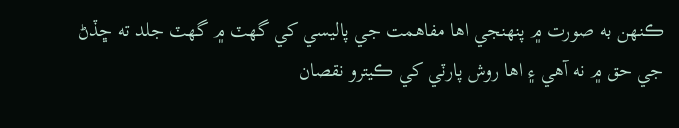ڪنهن به صورت ۾ پنهنجي اها مفاهمت جي پاليسي کي گهٽ ۾ گهٽ جلد ته ڇڏڻ جي حق ۾ نه آهي ۽ اها روش پارٽي کي ڪيترو نقصان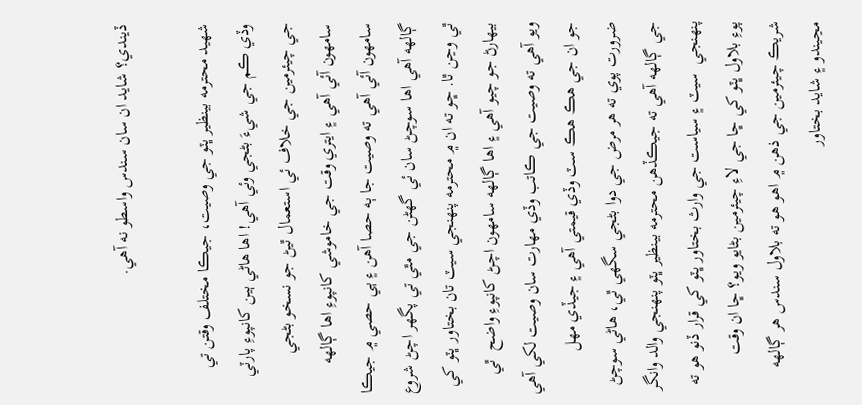ڏيندي؟ شايد ان سان سندس واسطو نه آهي.

شهيد محترمه بينظير ڀٽو جي وصيت، جيڪا مختلف وقتن تي وڏي ڪم جي شيءَ بڻجي وئي آهي! اها هاڻي ٻين کانپوءِ پارٽي جي چيئرمين جي خلاف ئي استعمال ٿيڻ جو نسخو بڻجي سامهون آئي آهي ۽ ايتري وقت جي خاموشي کانپوءِ اها ڳالهه سامهون آئي آهي ته وصيت جا ٻه حصا آهن ۽ ٻي حصي ۾ جيڪا ڳالهه آهي اها سوچڻ سان ئي گهڻن جي مٿي تي پگهر اچڻ شروع ٿي وڃن ٿا. ڇو ته ان ۾ محترمه پنهنجي سيٽ تان بختاور ڀٽو کي بيهارڻ جو چيو آهي ۽ اها ڳالهه سامهون اچڻ کانپوءِ واضح  ٿي ويو آهي ته وصيت جي ڪاتب وڏي مهارت سان وصيت لکي آهي جو ان جي هڪ هڪ سٽ وڏي قيمتي آهي ۽ جيڏي مهل ضرورت پوي ته هر مرض جي دوا بڻجي سگهي ٿي، هاڻي سوچڻ جي ڳالهه آهي ته جيڪڏهن محترمه بينظير ڀٽو پنهنجي والد وانگر پنهنجي  سيٽ ۽ سياست جي وارث بختاور ڀٽو کي قرار ڏنو هو ته پوءِ بلاول ڀٽو کي ڇا جي لاءِ چيئرمين بڻايو ويو؟ ڇا ان وقت شريڪ چيئرمين جي ذهن ۾ اهو هو ته بلاول سندس هر ڳالهه مڃيندو ۽ شايد بختاور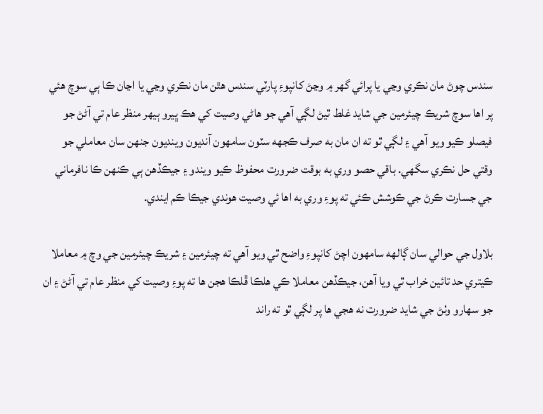سندس چوڻ مان نڪري وڃي يا پرائي گهر ۾ وڃڻ کانپوءِ پارٽي سندس هٿن مان نڪري وڃي يا اڃان ڪا ٻي سوچ هئي پر اها سوچ شريڪ چيئرمين جي شايد غلط ٿيڻ لڳي آهي جو هاڻي وصيت کي هڪ ڀيرو ٻيهر منظر عام تي آڻڻ جو فيصلو ڪيو ويو آهي ۽ لڳي ٿو ته ان مان به صرف ڪجهه سٽون سامهون آنديون وينديون جنهن سان معاملي جو وقتي حل نڪري سگهي. باقي حصو وري به بوقت ضرورت محفوظ ڪيو ويندو ۽ جيڪڏهن ٻي ڪنهن ڪا نافرماني جي جسارت ڪرڻ جي ڪوشش ڪئي ته پوءِ وري به اها ئي وصيت هوندي جيڪا ڪم ايندي.

بلاول جي حوالي سان ڳالهه سامهون اچڻ کانپوءِ واضح ٿي ويو آهي ته چيئرمين ۽ شريڪ چيئرمين جي وچ ۾ معاملا ڪيتري حد تائين خراب ٿي ويا آهن، جيڪڏهن معاملا ڪي هلڪا ڦلڪا هجن ها ته پوءِ وصيت کي منظر عام تي آڻڻ ۽ ان جو سهارو وٺڻ جي شايد ضرورت نه هجي ها پر لڳي ٿو ته راند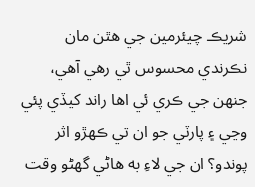شريڪ چيئرمين جي هٿن مان نڪرندي محسوس ٿي رهي آهي، جنهن جي ڪري ئي اها راند کيڏي پئي وڃي ۽ پارٽي جو ان تي ڪهڙو اثر پوندو؟ ان جي لاءِ به هاڻي گهڻو وقت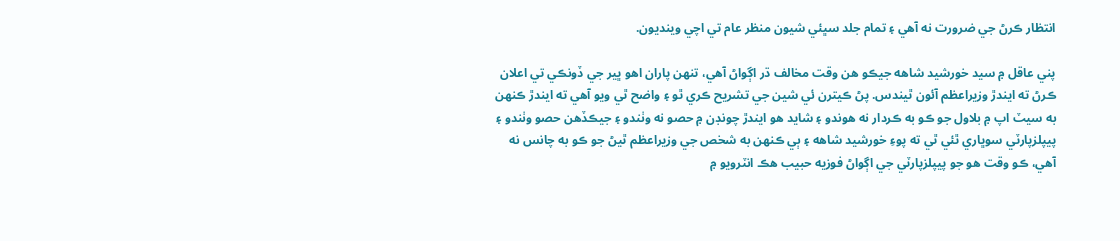انتظار ڪرڻ جي ضرورت نه آهي ۽ تمام جلد سڀئي شيون منظر عام تي اچي وينديون.

پني عاقل ۾ سيد خورشيد شاهه جيڪو هن وقت مخالف ڌر اڳواڻ آهي، تنهن پاران اهو ڀير جي ڏونڪي تي اعلان ڪرڻ ته ايندڙ وزيراعظم آئون ٿيندس. پڻ ڪيترن ئي شين جي تشريح ڪري ٿو ۽ واضح ٿي ويو آهي ته ايندڙ ڪنهن به سيٽ اپ ۾ بلاول جو ڪو به ڪردار نه هوندو ۽ شايد هو ايندڙ چونڊن ۾ حصو نه وٺندو ۽ جيڪڏهن حصو وٺندو ۽ پيپلزپارٽي سوڀاري ٿئي ٿي ته پوءِ خورشيد شاهه ۽ ٻي ڪنهن به شخص جي وزيراعظم ٿيڻ جو ڪو به چانس نه آهي، ڪو وقت هو جو پيپلزپارٽي جي اڳواڻ فوزيه حبيب هڪ انٽرويو ۾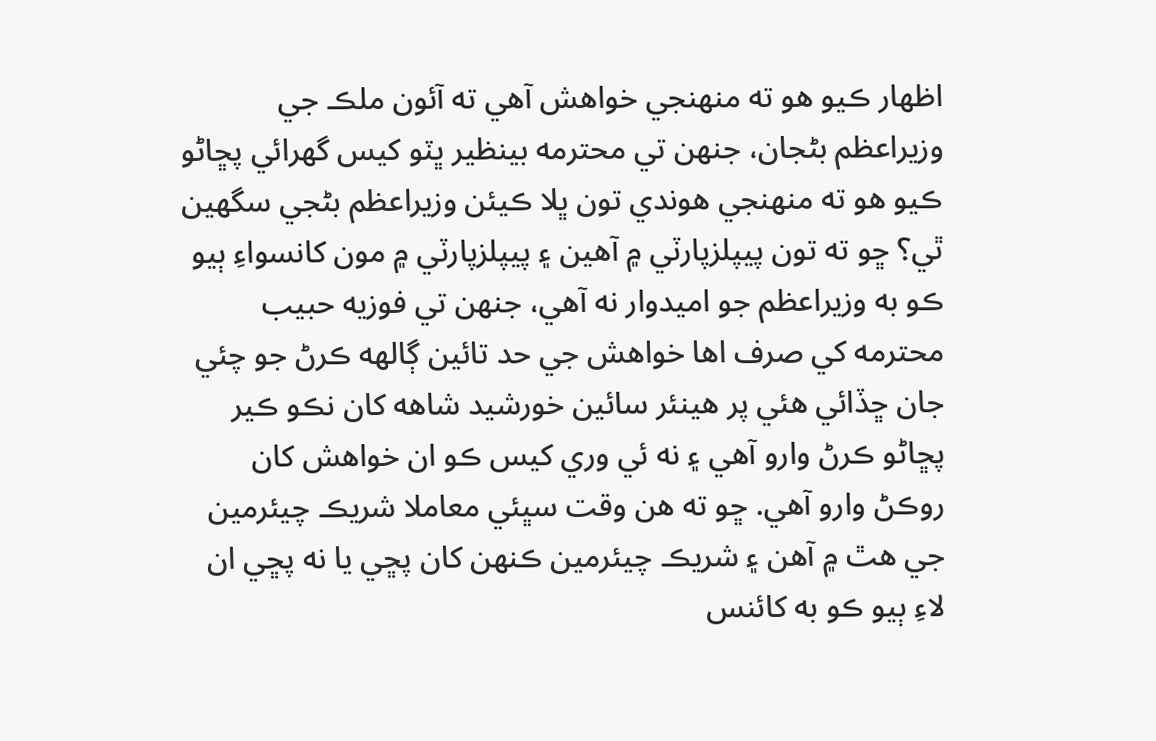اظهار ڪيو هو ته منهنجي خواهش آهي ته آئون ملڪ جي وزيراعظم بڻجان، جنهن تي محترمه بينظير ڀٽو کيس گهرائي پڇاڻو ڪيو هو ته منهنجي هوندي تون ڀلا ڪيئن وزيراعظم بڻجي سگهين ٿي؟ ڇو ته تون پيپلزپارٽي ۾ آهين ۽ پيپلزپارٽي ۾ مون کانسواءِ ٻيو ڪو به وزيراعظم جو اميدوار نه آهي، جنهن تي فوزيه حبيب محترمه کي صرف اها خواهش جي حد تائين ڳالهه ڪرڻ جو چئي جان ڇڏائي هئي پر هينئر سائين خورشيد شاهه کان نڪو ڪير پڇاڻو ڪرڻ وارو آهي ۽ نه ئي وري کيس ڪو ان خواهش کان روڪڻ وارو آهي. ڇو ته هن وقت سڀئي معاملا شريڪ چيئرمين جي هٿ ۾ آهن ۽ شريڪ چيئرمين ڪنهن کان پڇي يا نه پڇي ان لاءِ ٻيو ڪو به کائنس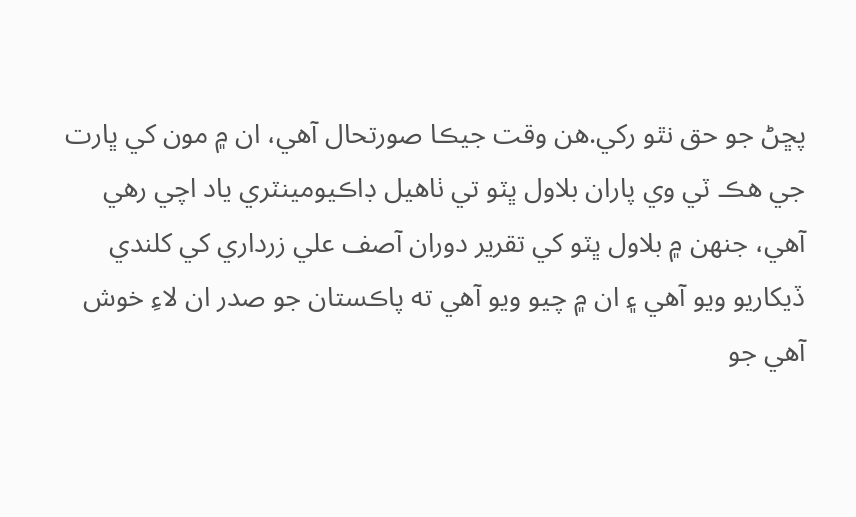پڇڻ جو حق نٿو رکي.هن وقت جيڪا صورتحال آهي، ان ۾ مون کي ڀارت جي هڪ ٽي وي پاران بلاول ڀٽو تي ٺاهيل ڊاڪيومينٽري ياد اچي رهي آهي، جنهن ۾ بلاول ڀٽو کي تقرير دوران آصف علي زرداري کي کلندي ڏيکاريو ويو آهي ۽ ان ۾ چيو ويو آهي ته پاڪستان جو صدر ان لاءِ خوش آهي جو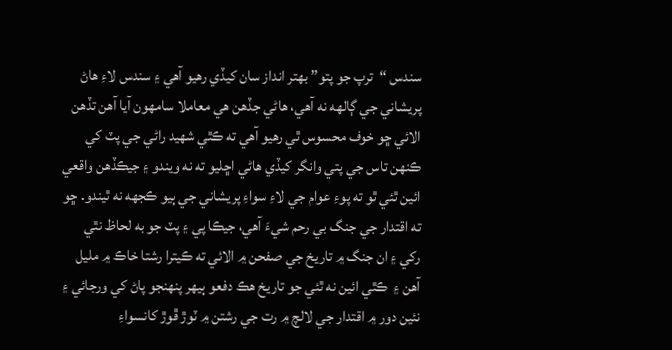سندس “ترپ جو پتو” بهتر انداز سان کيڏي رهيو آهي ۽ سندس لاءِ هاڻ پريشاني جي ڳالهه نه آهي، هاڻي جڏهن هي معاملا سامهون آيا آهن تڏهن الائي ڇو خوف محسوس ٿي رهيو آهي ته ڪٿي شهيد راڻي جي پٽ کي ڪنهن تاس جي پتي وانگر کيڏي هاڻي اڇليو ته نه ويندو ۽ جيڪڏهن واقعي ائين ٿئي ٿو ته پوءِ عوام جي لاءِ سواءِ پريشاني جي ٻيو ڪجهه نه ٿيندو. ڇو ته اقتدار جي جنگ بي رحم شيءَ آهي، جيڪا پي ۽ پٽ جو به لحاظ نٿي رکي ۽ ان جنگ ۾ تاريخ جي صفحن ۾ الائي ته ڪيترا رشتا خاڪ ۾ مليل آهن ۽  ڪٿي ائين نه ٿئي جو تاريخ هڪ دفعو ٻيهر پنهنجو پاڻ کي ورجائي ۽ نئين دور ۾ اقتدار جي لالچ ۾ رت جي رشتن ۾ ٽوڙ ڦوڙ کانسواءِ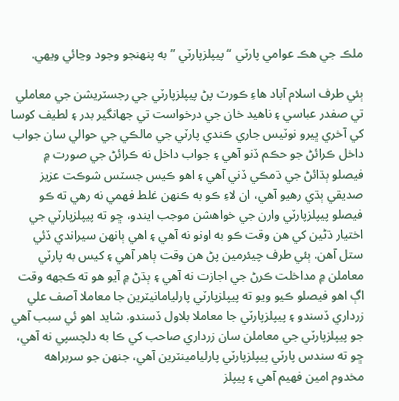ملڪ جي هڪ عوامي پارٽي “پيپلزپارٽي ” به پنهنجو وجود وڃائي ويهي.

ٻئي طرف اسلام آباد هاءِ ڪورٽ پڻ پيپلزپارٽي جي رجسٽريشن جي معاملي تي صفدر عباسي ۽ ناهيد خان جي درخواست تي جهانگير بدر ۽ لطيف کوسا کي آخري ڀيرو نوٽيس جاري ڪندي پارٽي جي مالڪي جي حوالي سان جواب داخل ڪرائڻ جو حڪم ڏنو آهي ۽ جواب داخل نه ڪرائڻ جي صورت ۾ فيصلو ٻڌائڻ جي ڌمڪي ڏني آهي ۽ اهو ڪيس جسٽس شوڪت عزيز صديقي ٻڌي رهيو آهي، ان لاءِ ڪو به ڪنهن غلط فهمي نه رهي ته ڪو فيصلو پيپلزپارٽي وارن جي خواهشن موجب ايندو، ڇو ته پيپلزپارٽي جي اختيار ڌڻين کي هن وقت ڪو به اونو نه آهي ۽ اهي ٻانهن سيراندي ڏئي ستل آهن. ٻئي طرف چيئرمين پڻ هن وقت ٻاهر آهي ۽ کيس به پارٽي معاملن ۾ مداخلت ڪرڻ جي اجازت نه آهي ۽ ٻڌڻ ۾ آيو هو ته ڪجهه وقت اڳ اهو فيصلو ڪيو ويو ته پيپلزپارٽي پارليامانيٽرين جا معاملا آصف علي زرداري ڏسندو ۽ پيپلزپارٽي جا معاملا بلاول ڏسندو. شايد اهو ئي سبب آهي جو پيپلزپارٽي جي معاملن سان زرداري صاحب کي ڪا به دلچسپي نه آهي، ڇو ته سندس پارٽي پيپلزپارٽي پارليامينٽرين آهي، جنهن جو سربراهه مخدوم امين فهيم آهي ۽ پيپلز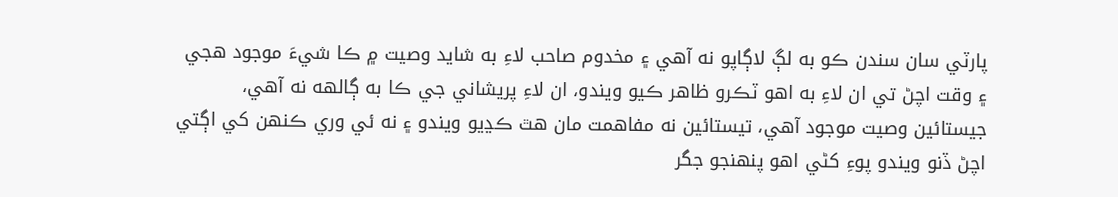پارٽي سان سندن ڪو به لڳ لاڳاپو نه آهي ۽ مخدوم صاحب لاءِ به شايد وصيت ۾ ڪا شيءَ موجود هجي ۽ وقت اچڻ تي ان لاءِ به اهو ٽڪرو ظاهر ڪيو ويندو، ان لاءِ پريشاني جي ڪا به ڳالهه نه آهي، جيستائين وصيت موجود آهي، تيستائين نه مفاهمت مان هٿ ڪڍيو ويندو ۽ نه ئي وري ڪنهن کي اڳتي اچڻ ڏنو ويندو پوءِ کڻي اهو پنهنجو جگر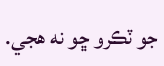جو ٽڪرو ڇو نه هجي.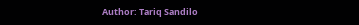Author: Tariq Sandilo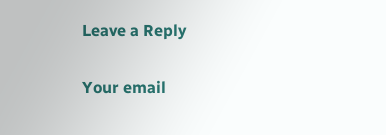Leave a Reply

Your email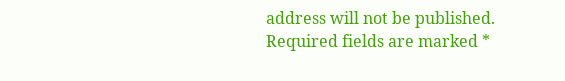address will not be published. Required fields are marked *